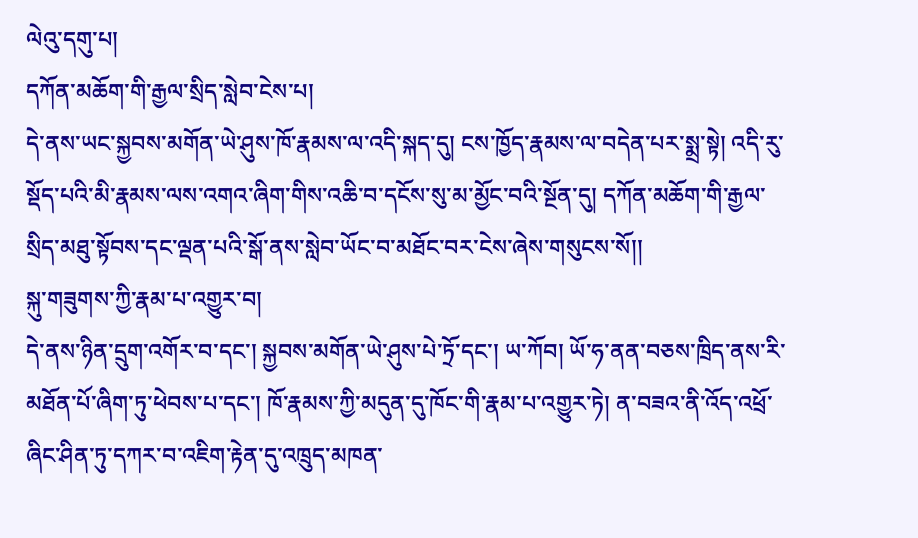ལེའུ་དགུ་པ།
དཀོན་མཆོག་གི་རྒྱལ་སྲིད་སླེབ་ངེས་པ།
དེ་ནས་ཡང་སྐྱབས་མགོན་ཡེ་ཤུས་ཁོ་རྣམས་ལ་འདི་སྐད་དུ། ངས་ཁྱོད་རྣམས་ལ་བདེན་པར་སྨྲ་སྟེ། འདི་རུ་སྡོད་པའི་མི་རྣམས་ལས་འགའ་ཞིག་གིས་འཆི་བ་དངོས་སུ་མ་མྱོང་བའི་སྔོན་དུ། དཀོན་མཆོག་གི་རྒྱལ་སྲིད་མཐུ་སྟོབས་དང་ལྡན་པའི་སྒོ་ནས་སླེབ་ཡོང་བ་མཐོང་བར་ངེས་ཞེས་གསུངས་སོ།།
སྐུ་གཟུགས་ཀྱི་རྣམ་པ་འགྱུར་བ།
དེ་ནས་ཉིན་དྲུག་འགོར་བ་དང་། སྐྱབས་མགོན་ཡེ་ཤུས་པེ་ཏྲོ་དང་། ཡ་ཀོབ། ཡོ་ཧ་ནན་བཅས་ཁྲིད་ནས་རི་མཐོན་པོ་ཞིག་ཏུ་ཕེབས་པ་དང་། ཁོ་རྣམས་ཀྱི་མདུན་དུ་ཁོང་གི་རྣམ་པ་འགྱུར་ཏེ། ན་བཟའ་ནི་འོད་འཕྲོ་ཞིང་ཤིན་ཏུ་དཀར་བ་འཇིག་རྟེན་དུ་འཁྲུད་མཁན་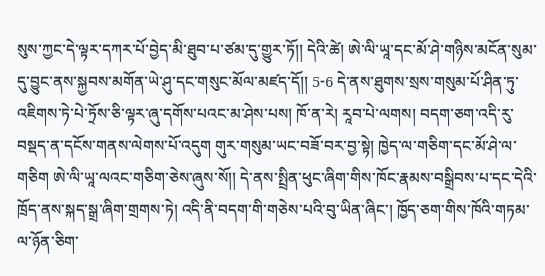སུས་ཀྱང་དེ་ལྟར་དཀར་པོ་བྱེད་མི་ཐུབ་པ་ཙམ་དུ་གྱུར་ཏོ།། དེའི་ཚེ། ཨེ་ལི་ཡཱ་དང་མོ་ཤེ་གཉིས་མངོན་སུམ་དུ་བྱུང་ནས་སྐྱབས་མགོན་ཡེ་ཤུ་དང་གསུང་མོལ་མཛད་དོ།། 5-6 དེ་ནས་ཐུགས་སྲས་གསུམ་པོ་ཤིན་ཏུ་འཇིགས་ཏེ་པེ་ཏྲོས་ཅི་ལྟར་ཞུ་དགོས་པའང་མ་ཤེས་པས། ཁོ་ན་རེ། རཱབ་པེ་ལགས། བདག་ཅག་འདི་རུ་བསྡད་ན་དངོས་གནས་ལེགས་པོ་འདུག གུར་གསུམ་ཡང་བཟོ་བར་བྱ་སྟེ། ཁྱེད་ལ་གཅིག་དང་མོ་ཤེ་ལ་གཅིག ཨེ་ལི་ཡཱ་ལའང་གཅིག་ཅེས་ཞུས་སོ།། དེ་ནས་སྤྲིན་ཕུང་ཞིག་གིས་ཁོང་རྣམས་བསྒྲིབས་པ་དང་དེའི་ཁྲོད་ནས་སྐད་སྒྲ་ཞིག་གྲགས་ཏེ། འདི་ནི་བདག་གི་གཅེས་པའི་བུ་ཡིན་ཞིང་། ཁྱོད་ཅག་གིས་ཁོའི་གཏམ་ལ་ཉོན་ཅིག་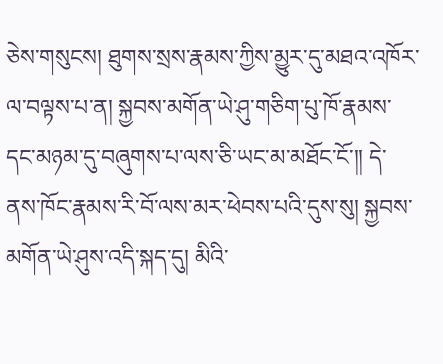ཅེས་གསུངས། ཐུགས་སྲས་རྣམས་ཀྱིས་མྱུར་དུ་མཐའ་འཁོར་ལ་བལྟས་པ་ན། སྐྱབས་མགོན་ཡེ་ཤུ་གཅིག་པུ་ཁོ་རྣམས་དང་མཉམ་དུ་བཞུགས་པ་ལས་ཅི་ཡང་མ་མཐོང་ངོ་།། དེ་ནས་ཁོང་རྣམས་རི་བོ་ལས་མར་ཕེབས་པའི་དུས་སུ། སྐྱབས་མགོན་ཡེ་ཤུས་འདི་སྐད་དུ། མིའི་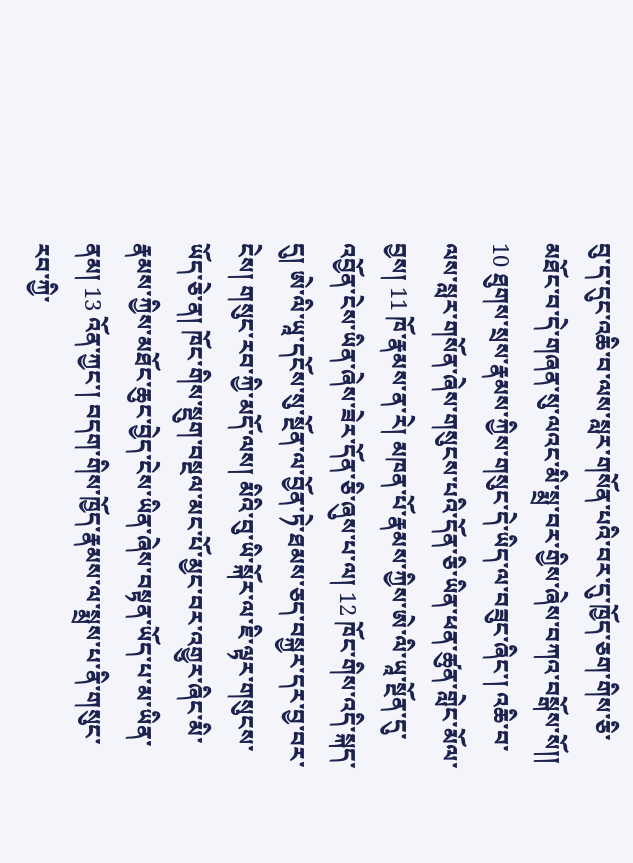བུ་ད་དུང་འཆི་བ་ལས་སླར་གསོན་པའི་བར་དུ་ཁྱོད་ཅག་གིས་ཅི་མཐོང་བ་དེ་གཞན་སུ་ལའང་མི་སྨྲ་བར་གྱིས་ཞེས་བཀའ་བསྒོས་སོ།། 10 ཐུགས་སྲས་རྣམས་ཀྱིས་གསུང་དེ་ཡིད་ལ་བཟུང་ཞིང་། འཆི་བ་ལས་སླར་གསོན་ཞེས་གསུངས་པའི་དོན་ཅི་ཡིན་ཕན་ཚུན་གླེང་མོལ་བྱས། 11 ཁོ་རྣམས་ན་རེ། མཁན་པོ་རྣམས་ཀྱིས་ཨེ་ལི་ཡཱ་སྔོན་དུ་འབྱོན་ངེས་ཡིན་ཞེས་ཟེར་དོན་ཅི་ཞུས་པ་ལ། 12 ཁོང་གིས་འདི་སྐད་དུ། ཨེ་ལི་ཡཱ་དངོས་སུ་སྔོན་ལ་བྱོན་ཏེ་ཐམས་ཅད་བསྐྱར་དར་བྱ་བར་ངེས། གསུང་རབ་ཀྱི་མདོ་ལས། མིའི་བུ་ཡི་སྐོར་ལ་ཇི་ལྟར་གསུངས་ཡོད་ཅེ་ན། ཁོང་གིས་སྡུག་བསྔལ་མང་པོ་མྱང་བར་འགྱུར་ཞིང་མི་རྣམས་ཀྱིས་མཐོང་ཆུང་བྱེད་ངེས་ཡིན་ཞེས་བསྟན་ཡོད་པ་མ་ཡིན་ནམ། 13 འོན་ཀྱང་། བདག་གིས་ཁྱོད་རྣམས་ལ་སྨྲས་པ་ནི་གསུང་རབ་ཀྱི་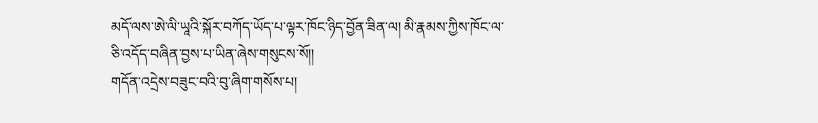མདོ་ལས་ཨེ་ལི་ཡཱའི་སྐོར་བཀོད་ཡོད་པ་ལྟར་ཁོང་ཉིད་བྱོན་ཟིན་ལ། མི་རྣམས་ཀྱིས་ཁོང་ལ་ཅི་འདོད་བཞིན་བྱས་པ་ཡིན་ཞེས་གསུངས་སོ།།
གདོན་འདྲེས་བཟུང་བའི་བུ་ཞིག་གསོས་པ།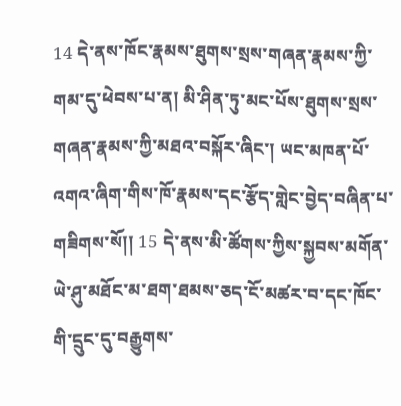14 དེ་ནས་ཁོང་རྣམས་ཐུགས་སྲས་གཞན་རྣམས་ཀྱི་གམ་དུ་ཕེབས་པ་ན། མི་ཤིན་ཏུ་མང་པོས་ཐུགས་སྲས་གཞན་རྣམས་ཀྱི་མཐའ་བསྐོར་ཞིང་། ཡང་མཁན་པོ་འགའ་ཞིག་གིས་ཁོ་རྣམས་དང་རྩོད་གླེང་བྱེད་བཞིན་པ་གཟིགས་སོ།། 15 དེ་ནས་མི་ཚོགས་ཀྱིས་སྐྱབས་མགོན་ཡེ་ཤུ་མཐོང་མ་ཐག་ཐམས་ཅད་ངོ་མཚར་བ་དང་ཁོང་གི་དྲུང་དུ་བརྒྱུགས་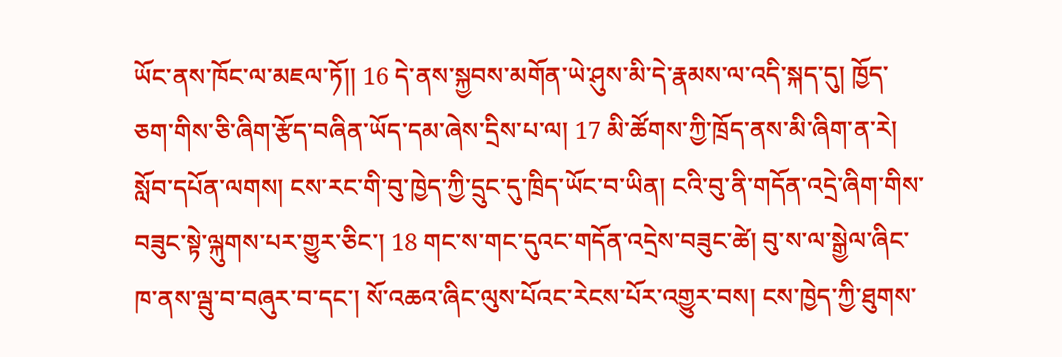ཡོང་ནས་ཁོང་ལ་མཇལ་ཏོ།། 16 དེ་ནས་སྐྱབས་མགོན་ཡེ་ཤུས་མི་དེ་རྣམས་ལ་འདི་སྐད་དུ། ཁྱོད་ཅག་གིས་ཅི་ཞིག་རྩོད་བཞིན་ཡོད་དམ་ཞེས་དྲིས་པ་ལ། 17 མི་ཚོགས་ཀྱི་ཁྲོད་ནས་མི་ཞིག་ན་རེ། སློབ་དཔོན་ལགས། ངས་རང་གི་བུ་ཁྱེད་ཀྱི་དྲུང་དུ་ཁྲིད་ཡོང་བ་ཡིན། ངའི་བུ་ནི་གདོན་འདྲེ་ཞིག་གིས་བཟུང་སྟེ་ལྐུགས་པར་གྱུར་ཅིང་། 18 གང་ས་གང་དུའང་གདོན་འདྲེས་བཟུང་ཚེ། བུ་ས་ལ་སྒྱེལ་ཞིང་ཁ་ནས་ལྦུ་བ་བཞུར་བ་དང་། སོ་འཆའ་ཞིང་ལུས་པོའང་རེངས་པོར་འགྱུར་བས། ངས་ཁྱེད་ཀྱི་ཐུགས་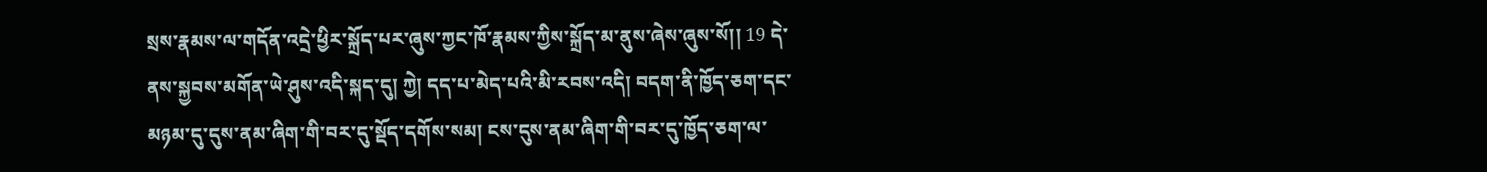སྲས་རྣམས་ལ་གདོན་འདྲེ་ཕྱིར་སྐྲོད་པར་ཞུས་ཀྱང་ཁོ་རྣམས་ཀྱིས་སྐྲོད་མ་ནུས་ཞེས་ཞུས་སོ།། 19 དེ་ནས་སྐྱབས་མགོན་ཡེ་ཤུས་འདི་སྐད་དུ། ཀྱེ། དད་པ་མེད་པའི་མི་རབས་འདི། བདག་ནི་ཁྱོད་ཅག་དང་མཉམ་དུ་དུས་ནམ་ཞིག་གི་བར་དུ་སྡོད་དགོས་སམ། ངས་དུས་ནམ་ཞིག་གི་བར་དུ་ཁྱོད་ཅག་ལ་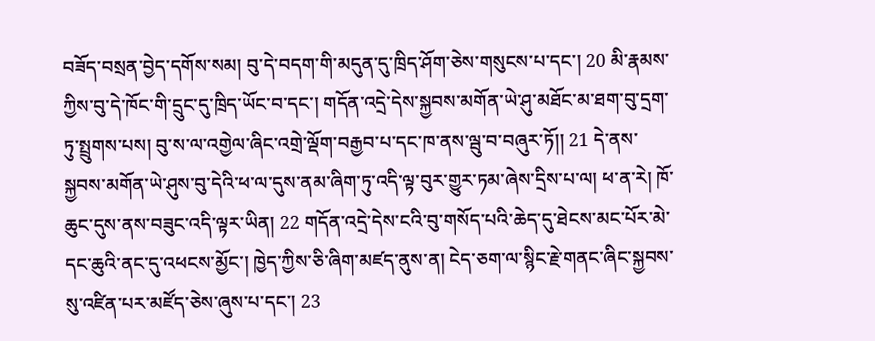བཟོད་བསྲན་བྱེད་དགོས་སམ། བུ་དེ་བདག་གི་མདུན་དུ་ཁྲིད་ཤོག་ཅེས་གསུངས་པ་དང་། 20 མི་རྣམས་ཀྱིས་བུ་དེ་ཁོང་གི་དྲུང་དུ་ཁྲིད་ཡོང་བ་དང་། གདོན་འདྲེ་དེས་སྐྱབས་མགོན་ཡེ་ཤུ་མཐོང་མ་ཐག་བུ་དྲག་ཏུ་སྤྲུགས་པས། བུ་ས་ལ་འགྱེལ་ཞིང་འགྲེ་ལྡོག་བརྒྱབ་པ་དང་ཁ་ནས་ལྦུ་བ་བཞུར་ཏོ།། 21 དེ་ནས་སྐྱབས་མགོན་ཡེ་ཤུས་བུ་དེའི་ཕ་ལ་དུས་ནམ་ཞིག་ཏུ་འདི་ལྟ་བུར་གྱུར་ཏམ་ཞེས་དྲིས་པ་ལ། ཕ་ན་རེ། ཁོ་ཆུང་དུས་ནས་བཟུང་འདི་ལྟར་ཡིན། 22 གདོན་འདྲེ་དེས་ངའི་བུ་གསོད་པའི་ཆེད་དུ་ཐེངས་མང་པོར་མེ་དང་ཆུའི་ནང་དུ་འཕངས་མྱོང་། ཁྱེད་ཀྱིས་ཅི་ཞིག་མཛད་ནུས་ན། ངེད་ཅག་ལ་སྙིང་རྗེ་གནང་ཞིང་སྐྱབས་སུ་འཛིན་པར་མཛོད་ཅེས་ཞུས་པ་དང་། 23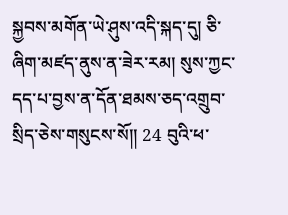སྐྱབས་མགོན་ཡེ་ཤུས་འདི་སྐད་དུ། ཅི་ཞིག་མཛད་ནུས་ན་ཟེར་རམ། སུས་ཀྱང་དད་པ་བྱས་ན་དོན་ཐམས་ཅད་འགྲུབ་སྲིད་ཅེས་གསུངས་སོ།། 24 བུའི་ཕ་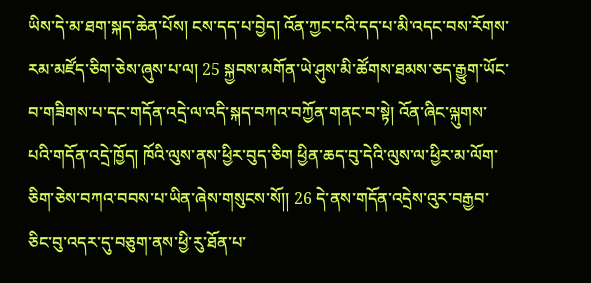ཡིས་དེ་མ་ཐག་སྐད་ཆེན་པོས། ངས་དད་པ་བྱེད། འོན་ཀྱང་ངའི་དད་པ་མི་འདང་བས་རོགས་རམ་མཛོད་ཅིག་ཅེས་ཞུས་པ་ལ། 25 སྐྱབས་མགོན་ཡེ་ཤུས་མི་ཚོགས་ཐམས་ཅད་རྒྱུག་ཡོང་བ་གཟིགས་པ་དང་གདོན་འདྲེ་ལ་འདི་སྐད་བཀའ་བཀྱོན་གནང་བ་སྟེ། འོན་ཞིང་ལྐུགས་པའི་གདོན་འདྲེ་ཁྱོད། ཁོའི་ལུས་ནས་ཕྱིར་བུད་ཅིག ཕྱིན་ཆད་བུ་དེའི་ལུས་ལ་ཕྱིར་མ་ལོག་ཅིག་ཅེས་བཀའ་བབས་པ་ཡིན་ཞེས་གསུངས་སོ།། 26 དེ་ནས་གདོན་འདྲེས་འུར་བརྒྱབ་ཅིང་བུ་འདར་དུ་བཅུག་ནས་ཕྱི་རུ་ཐོན་པ་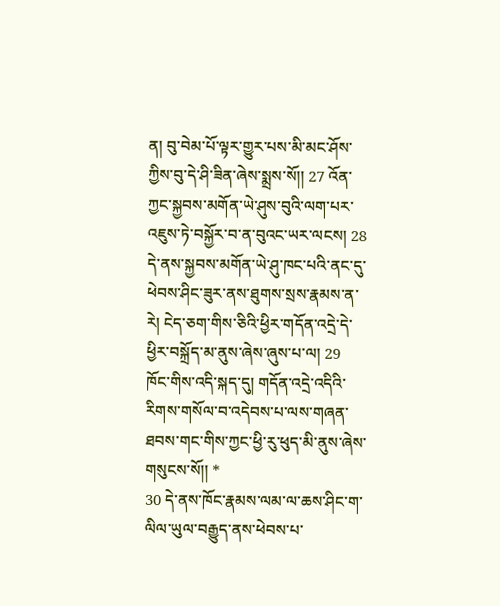ན། བུ་བེམ་པོ་ལྟར་གྱུར་པས་མི་མང་ཤོས་ཀྱིས་བུ་དེ་ཤི་ཟིན་ཞེས་སྨྲས་སོ།། 27 འོན་ཀྱང་སྐྱབས་མགོན་ཡེ་ཤུས་བུའི་ལག་པར་འཇུས་ཏེ་བསྐྱོར་བ་ན་བུའང་ཡར་ལངས། 28 དེ་ནས་སྐྱབས་མགོན་ཡེ་ཤུ་ཁང་པའི་ནང་དུ་ཕེབས་ཤིང་ཟུར་ནས་ཐུགས་སྲས་རྣམས་ན་རེ། ངེད་ཅག་གིས་ཅིའི་ཕྱིར་གདོན་འདྲེ་དེ་ཕྱིར་བསྐྲོད་མ་ནུས་ཞེས་ཞུས་པ་ལ། 29 ཁོང་གིས་འདི་སྐད་དུ། གདོན་འདྲེ་འདིའི་རིགས་གསོལ་བ་འདེབས་པ་ལས་གཞན་ཐབས་གང་གིས་ཀྱང་ཕྱི་རུ་ཕུད་མི་ནུས་ཞེས་གསུངས་སོ།། *
30 དེ་ནས་ཁོང་རྣམས་ལམ་ལ་ཆས་ཤིང་ག་ལིལ་ཡུལ་བརྒྱུད་ནས་ཕེབས་པ་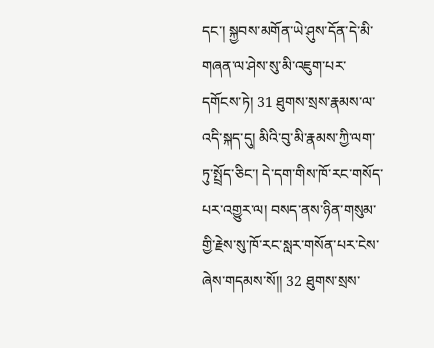དང་། སྐྱབས་མགོན་ཡེ་ཤུས་དོན་དེ་མི་གཞན་ལ་ཤེས་སུ་མི་འཇུག་པར་དགོངས་ཏེ། 31 ཐུགས་སྲས་རྣམས་ལ་འདི་སྐད་དུ། མིའི་བུ་མི་རྣམས་ཀྱི་ལག་ཏུ་སྤྲོད་ཅིང་། དེ་དག་གིས་ཁོ་རང་གསོད་པར་འགྱུར་ལ། བསད་ནས་ཉིན་གསུམ་གྱི་རྗེས་སུ་ཁོ་རང་སླར་གསོན་པར་ངེས་ཞེས་གདམས་སོ།། 32 ཐུགས་སྲས་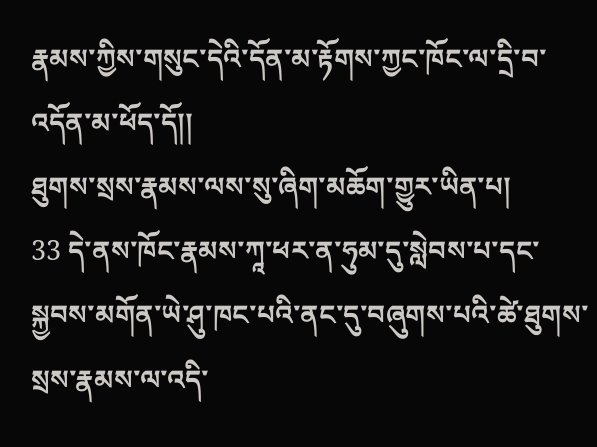རྣམས་ཀྱིས་གསུང་དེའི་དོན་མ་རྟོགས་ཀྱང་ཁོང་ལ་དྲི་བ་འདོན་མ་ཕོད་དོ།།
ཐུགས་སྲས་རྣམས་ལས་སུ་ཞིག་མཆོག་གྱུར་ཡིན་པ།
33 དེ་ནས་ཁོང་རྣམས་ཀཱ་ཕར་ན་ཧུམ་དུ་སླེབས་པ་དང་སྐྱབས་མགོན་ཡེ་ཤུ་ཁང་པའི་ནང་དུ་བཞུགས་པའི་ཚེ་ཐུགས་སྲས་རྣམས་ལ་འདི་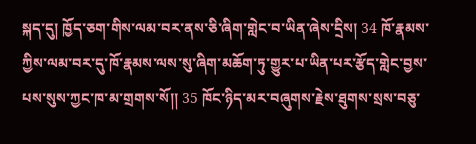སྐད་དུ། ཁྱོད་ཅག་གིས་ལམ་བར་ནས་ཅི་ཞིག་གླེང་བ་ཡིན་ཞེས་དྲིས། 34 ཁོ་རྣམས་ཀྱིས་ལམ་བར་དུ་ཁོ་རྣམས་ལས་སུ་ཞིག་མཆོག་ཏུ་གྱུར་པ་ཡིན་པར་རྩོད་གླེང་བྱས་པས་སུས་ཀྱང་ཁ་མ་གྲགས་སོ།། 35 ཁོང་ཉིད་མར་བཞུགས་རྗེས་ཐུགས་སྲས་བཅུ་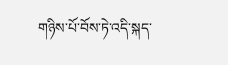གཉིས་པོ་བོས་ཏེ་འདི་སྐད་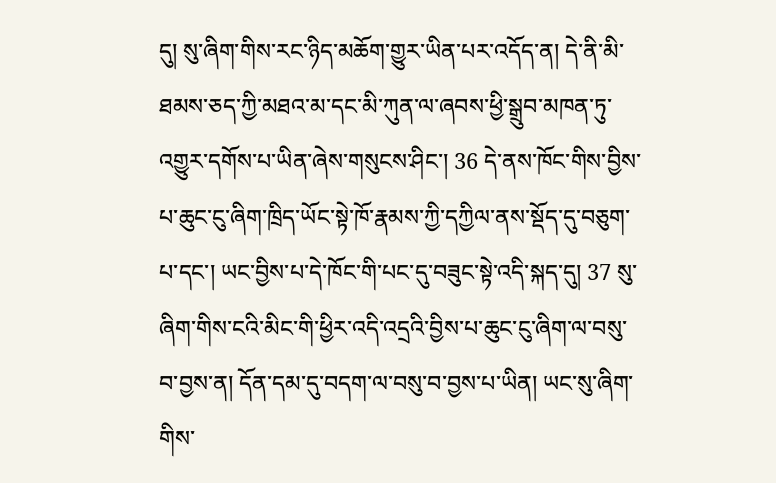དུ། སུ་ཞིག་གིས་རང་ཉིད་མཆོག་གྱུར་ཡིན་པར་འདོད་ན། དེ་ནི་མི་ཐམས་ཅད་ཀྱི་མཐའ་མ་དང་མི་ཀུན་ལ་ཞབས་ཕྱི་སྒྲུབ་མཁན་ཏུ་འགྱུར་དགོས་པ་ཡིན་ཞེས་གསུངས་ཤིང་། 36 དེ་ནས་ཁོང་གིས་བྱིས་པ་ཆུང་ངུ་ཞིག་ཁྲིད་ཡོང་སྟེ་ཁོ་རྣམས་ཀྱི་དཀྱིལ་ནས་སྡོད་དུ་བཅུག་པ་དང་། ཡང་བྱིས་པ་དེ་ཁོང་གི་པང་དུ་བཟུང་སྟེ་འདི་སྐད་དུ། 37 སུ་ཞིག་གིས་ངའི་མིང་གི་ཕྱིར་འདི་འདྲའི་བྱིས་པ་ཆུང་ངུ་ཞིག་ལ་བསུ་བ་བྱས་ན། དོན་དམ་དུ་བདག་ལ་བསུ་བ་བྱས་པ་ཡིན། ཡང་སུ་ཞིག་གིས་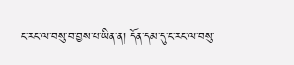ང་རང་ལ་བསུ་བ་བྱས་པ་ཡིན་ན། དོན་དམ་དུ་ང་རང་ལ་བསུ་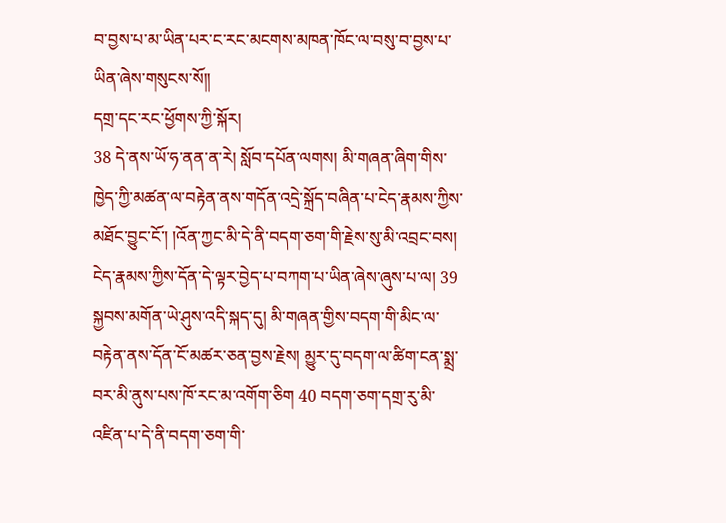བ་བྱས་པ་མ་ཡིན་པར་ང་རང་མངགས་མཁན་ཁོང་ལ་བསུ་བ་བྱས་པ་ཡིན་ཞེས་གསུངས་སོ།།
དགྲ་དང་རང་ཕྱོགས་ཀྱི་སྐོར།
38 དེ་ནས་ཡོ་ཧ་ནན་ན་རེ། སློབ་དཔོན་ལགས། མི་གཞན་ཞིག་གིས་ཁྱེད་ཀྱི་མཚན་ལ་བརྟེན་ནས་གདོན་འདྲེ་སྐྲོད་བཞིན་པ་ངེད་རྣམས་ཀྱིས་མཐོང་བྱུང་ངོ་། །འོན་ཀྱང་མི་དེ་ནི་བདག་ཅག་གི་རྗེས་སུ་མི་འབྲང་བས། ངེད་རྣམས་ཀྱིས་དོན་དེ་ལྟར་བྱེད་པ་བཀག་པ་ཡིན་ཞེས་ཞུས་པ་ལ། 39 སྐྱབས་མགོན་ཡེ་ཤུས་འདི་སྐད་དུ། མི་གཞན་གྱིས་བདག་གི་མིང་ལ་བརྟེན་ནས་དོན་ངོ་མཚར་ཅན་བྱས་རྗེས། མྱུར་དུ་བདག་ལ་ཚིག་ངན་སྨྲ་བར་མི་ནུས་པས་ཁོ་རང་མ་འགོག་ཅིག 40 བདག་ཅག་དགྲ་རུ་མི་འཛིན་པ་དེ་ནི་བདག་ཅག་གི་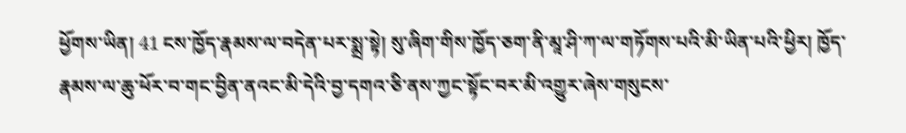ཕྱོགས་ཡིན། 41 ངས་ཁྱོད་རྣམས་ལ་བདེན་པར་སྨྲ་སྟེ། སུ་ཞིག་གིས་ཁྱོད་ཅག་ནི་མཱ་ཤི་ཀ་ལ་གཏོགས་པའི་མི་ཡིན་པའི་ཕྱིར། ཁྱོད་རྣམས་ལ་ཆུ་ཕོར་བ་གང་བྱིན་ནའང་མི་དེའི་བྱ་དགའ་ཅི་ནས་ཀྱང་སྟོང་བར་མི་འགྱུར་ཞེས་གསུངས་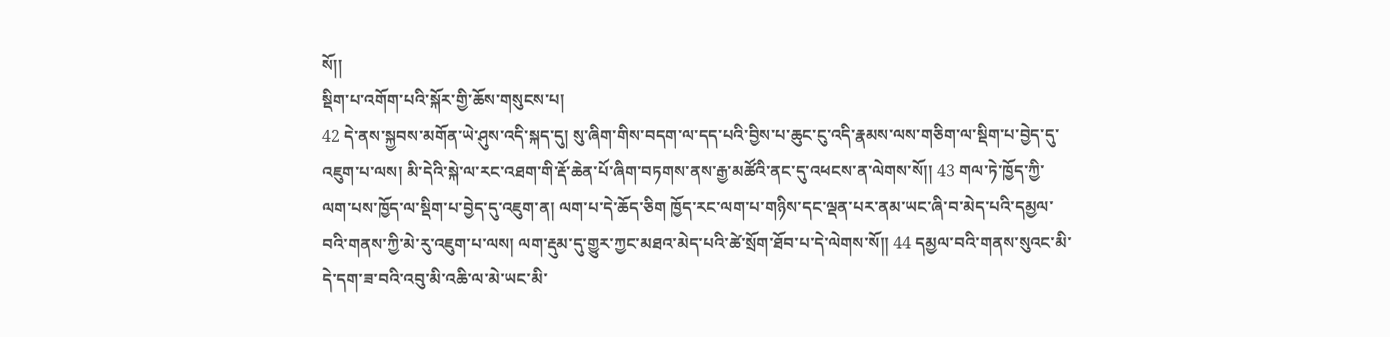སོ།།
སྡིག་པ་འགོག་པའི་སྐོར་གྱི་ཆོས་གསུངས་པ།
42 དེ་ནས་སྐྱབས་མགོན་ཡེ་ཤུས་འདི་སྐད་དུ། སུ་ཞིག་གིས་བདག་ལ་དད་པའི་བྱིས་པ་ཆུང་ངུ་འདི་རྣམས་ལས་གཅིག་ལ་སྡིག་པ་བྱེད་དུ་འཇུག་པ་ལས། མི་དེའི་སྐེ་ལ་རང་འཐག་གི་རྡོ་ཆེན་པོ་ཞིག་བཏགས་ནས་རྒྱ་མཚོའི་ནང་དུ་འཕངས་ན་ལེགས་སོ།། 43 གལ་ཏེ་ཁྱོད་ཀྱི་ལག་པས་ཁྱོད་ལ་སྡིག་པ་བྱེད་དུ་འཇུག་ན། ལག་པ་དེ་ཆོད་ཅིག ཁྱོད་རང་ལག་པ་གཉིས་དང་ལྡན་པར་ནམ་ཡང་ཞི་བ་མེད་པའི་དམྱལ་བའི་གནས་ཀྱི་མེ་རུ་འཇུག་པ་ལས། ལག་རྡུམ་དུ་གྱུར་ཀྱང་མཐའ་མེད་པའི་ཚེ་སྲོག་ཐོབ་པ་དེ་ལེགས་སོ།། 44 དམྱལ་བའི་གནས་སུའང་མི་དེ་དག་ཟ་བའི་འབུ་མི་འཆི་ལ་མེ་ཡང་མི་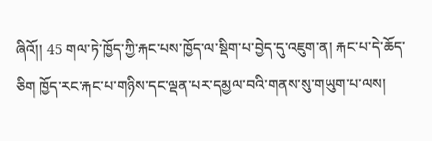ཞིའོ།། 45 གལ་ཏེ་ཁྱོད་ཀྱི་རྐང་པས་ཁྱོད་ལ་སྡིག་པ་བྱེད་དུ་འཇུག་ན། རྐང་པ་དེ་ཆོད་ཅིག ཁྱོད་རང་རྐང་པ་གཉིས་དང་ལྡན་པར་དམྱལ་བའི་གནས་སུ་གཡུག་པ་ལས།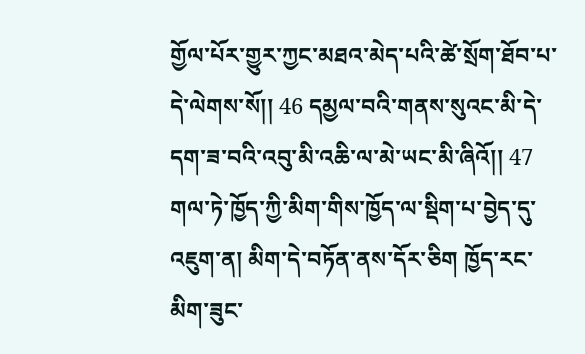གྱོལ་པོར་གྱུར་ཀྱང་མཐའ་མེད་པའི་ཚེ་སྲོག་ཐོབ་པ་དེ་ལེགས་སོ།། 46 དམྱལ་བའི་གནས་སུའང་མི་དེ་དག་ཟ་བའི་འབུ་མི་འཆི་ལ་མེ་ཡང་མི་ཞིའོ།། 47 གལ་ཏེ་ཁྱོད་ཀྱི་མིག་གིས་ཁྱོད་ལ་སྡིག་པ་བྱེད་དུ་འཇུག་ན། མིག་དེ་བཏོན་ནས་དོར་ཅིག ཁྱོད་རང་མིག་ཟུང་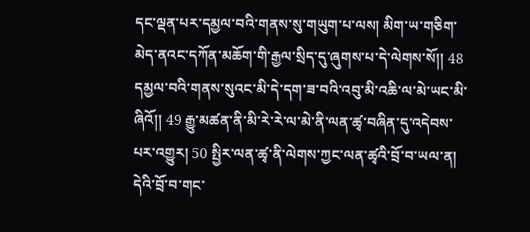དང་ལྡན་པར་དམྱལ་བའི་གནས་སུ་གཡུག་པ་ལས། མིག་ཡ་གཅིག་མེད་ནའང་དཀོན་མཆོག་གི་རྒྱལ་སྲིད་དུ་ཞུགས་པ་དེ་ལེགས་སོ།། 48 དམྱལ་བའི་གནས་སུའང་མི་དེ་དག་ཟ་བའི་འབུ་མི་འཆི་ལ་མེ་ཡང་མི་ཞིའོ།། 49 རྒྱུ་མཚན་ནི་མི་རེ་རེ་ལ་མེ་ནི་ལན་ཚྭ་བཞིན་དུ་འདེབས་པར་འགྱུར། 50 སྤྱིར་ལན་ཚྭ་ནི་ལེགས་ཀྱང་ལན་ཚྭའི་བྲོ་བ་ཡལ་ན། དེའི་བྲོ་བ་གང་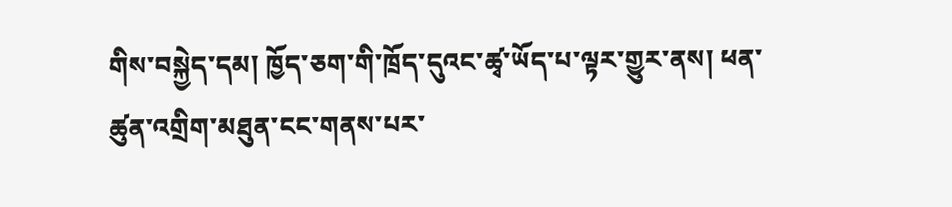གིས་བསྐྱེད་དམ། ཁྱོད་ཅག་གི་ཁྲོད་དུའང་ཚྭ་ཡོད་པ་ལྟར་གྱུར་ནས། ཕན་ཚུན་འགྲིག་མཐུན་ངང་གནས་པར་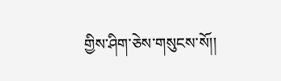གྱིས་ཤིག་ཅེས་གསུངས་སོ།།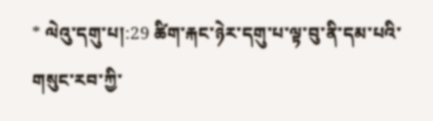* ལེའུ་དགུ་པ།:29 ཚིག་རྐང་ཉེར་དགུ་པ་ལྟ་བུ་ནི་དམ་པའི་གསུང་རབ་ཀྱི་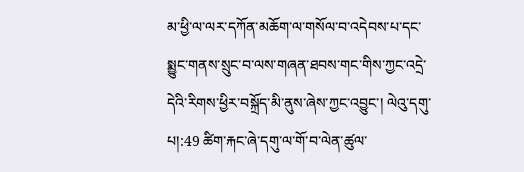མ་ཕྱི་ལ་ལར་དཀོན་མཆོག་ལ་གསོལ་བ་འདེབས་པ་དང་སྨྱུང་གནས་སྲུང་བ་ལས་གཞན་ཐབས་གང་གིས་ཀྱང་འདྲེ་དེའི་རིགས་ཕྱིར་བསྐྲོད་མི་ནུས་ཞེས་ཀྱང་འབྱུང་། ལེའུ་དགུ་པ།:49 ཚིག་རྐང་ཞེ་དགུ་ལ་གོ་བ་ལེན་ཚུལ་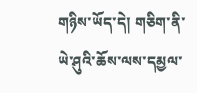གཉིས་ཡོད་དེ། གཅིག་ནི་ཡེ་ཤུའི་ཆོས་ལས་དམྱལ་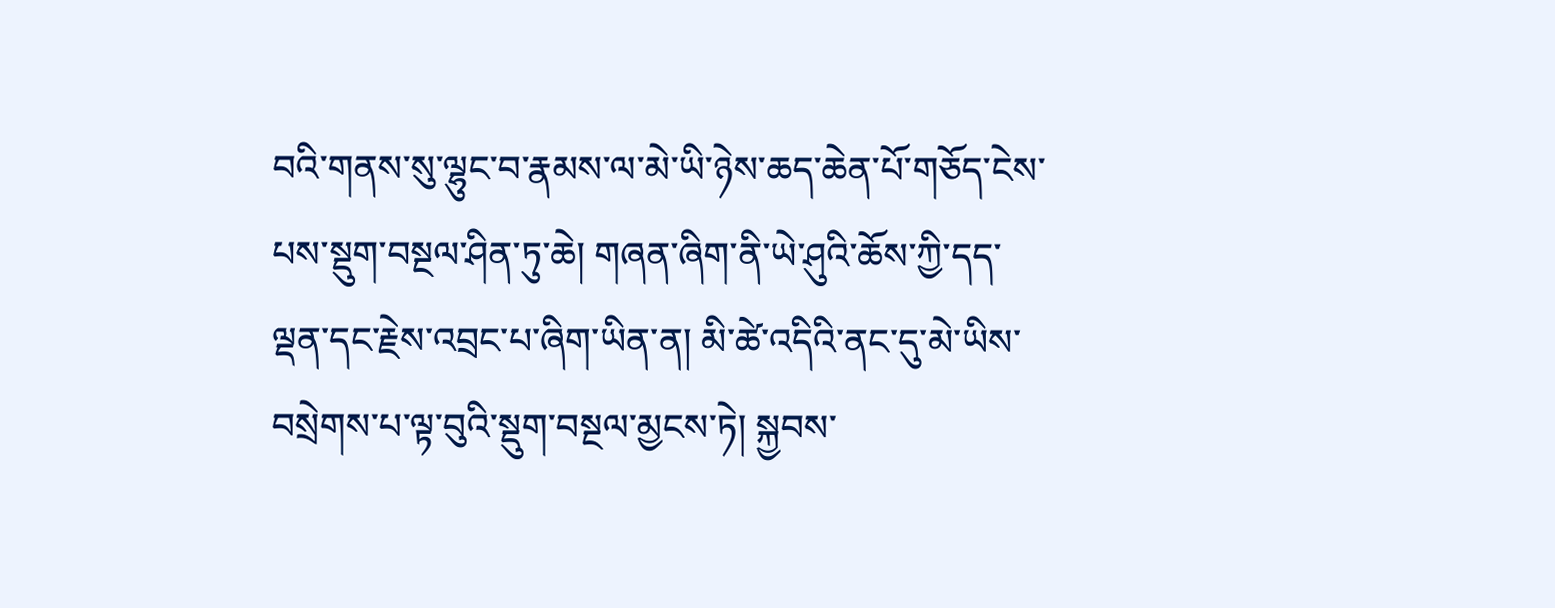བའི་གནས་སུ་ལྷུང་བ་རྣམས་ལ་མེ་ཡི་ཉེས་ཆད་ཆེན་པོ་གཅོད་ངེས་པས་སྡུག་བསྔལ་ཤིན་ཏུ་ཆེ། གཞན་ཞིག་ནི་ཡེ་ཤུའི་ཆོས་ཀྱི་དད་ལྡན་དང་རྗེས་འབྲང་པ་ཞིག་ཡིན་ན། མི་ཚེ་འདིའི་ནང་དུ་མེ་ཡིས་བསྲེགས་པ་ལྟ་བུའི་སྡུག་བསྔལ་མྱངས་ཏེ། སྐྱབས་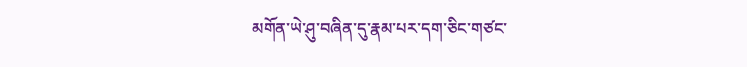མགོན་ཡེ་ཤུ་བཞིན་དུ་རྣམ་པར་དག་ཅིང་གཙང་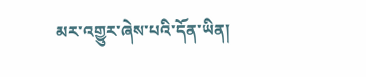མར་འགྱུར་ཞེས་པའི་དོན་ཡིན།